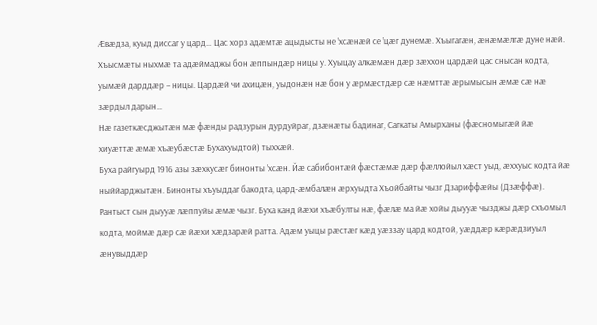Æвæдза, куыд диссаг у цард… Цас хорз адæмтæ ацыдысты не ’хсæнæй се ’цæг дунемæ. Хъыгагæн, æнæмæлгæ дуне нæй. Хъысмæты ныхмæ та адæймаджы бон æппындæр ницы у. Хуыцау алкæмæн дæр зæххон цардæй цас снысан кодта, уымæй дарддæр – ницы. Цардæй чи ахицæн, уыдонæн нæ бон у æрмæстдæр сæ нæмттæ æрымысын æмæ сæ нæ зæрдыл дарын…
Нæ газеткæсджытæн мæ фæнды радзурын дурдуйраг, дзæнæты бадинаг, Сагкаты Амырханы (фæсномыгæй йæ хиуæттæ æмæ хъæубæстæ Бухахуыдтой) тыххæй.
Буха райгуырд 1916 азы зæхкусæг бинонты ’хсæн. Йæ сабибонтæй фæстæмæ дæр фæллойыл хæст уыд, æххуыс кодта йæ ныййарджытæн. Бинонты хъуыддаг бакодта, цард-æмбалæн æрхуыдта Хъойбайты чызг Дзариффæйы (Дзæффæ). Рантыст сын дыууæ лæппуйы æмæ чызг. Буха канд йæхи хъæбулты нæ, фæлæ ма йæ хойы дыууæ чызджы дæр схъомыл кодта, моймæ дæр сæ йæхи хæдзарæй ратта. Адæм уыцы рæстæг кæд уæззау цард кодтой, уæддæр кæрæдзиуыл æнувыддæр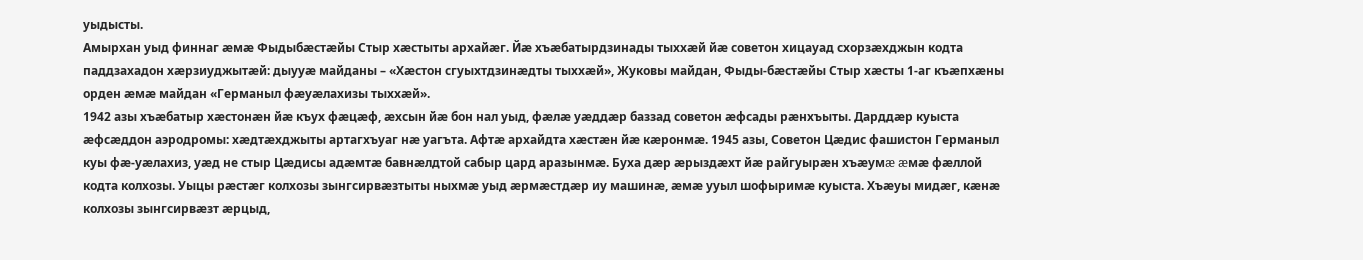уыдысты.
Амырхан уыд финнаг æмæ Фыдыбæстæйы Стыр хæстыты архайæг. Йæ хъæбатырдзинады тыххæй йæ советон хицауад схорзæхджын кодта паддзахадон хæрзиуджытæй: дыууæ майданы – «Хæстон сгуыхтдзинæдты тыххæй», Жуковы майдан, Фыды-бæстæйы Стыр хæсты 1-аг къæпхæны орден æмæ майдан «Германыл фæуæлахизы тыххæй».
1942 азы хъæбатыр хæстонæн йæ къух фæцæф, æхсын йæ бон нал уыд, фæлæ уæддæр баззад советон æфсады рæнхъыты. Дарддæр куыста æфсæддон аэродромы: хæдтæхджыты артагхъуаг нæ уагъта. Афтæ архайдта хæстæн йæ кæронмæ. 1945 азы, Советон Цæдис фашистон Германыл куы фæ-уæлахиз, уæд не стыр Цæдисы адæмтæ бавнæлдтой сабыр цард аразынмæ. Буха дæр æрыздæхт йæ райгуырæн хъæумæ æмæ фæллой кодта колхозы. Уыцы рæстæг колхозы зынгсирвæзтыты ныхмæ уыд æрмæстдæр иу машинæ, æмæ ууыл шофыримæ куыста. Хъæуы мидæг, кæнæ колхозы зынгсирвæзт æрцыд,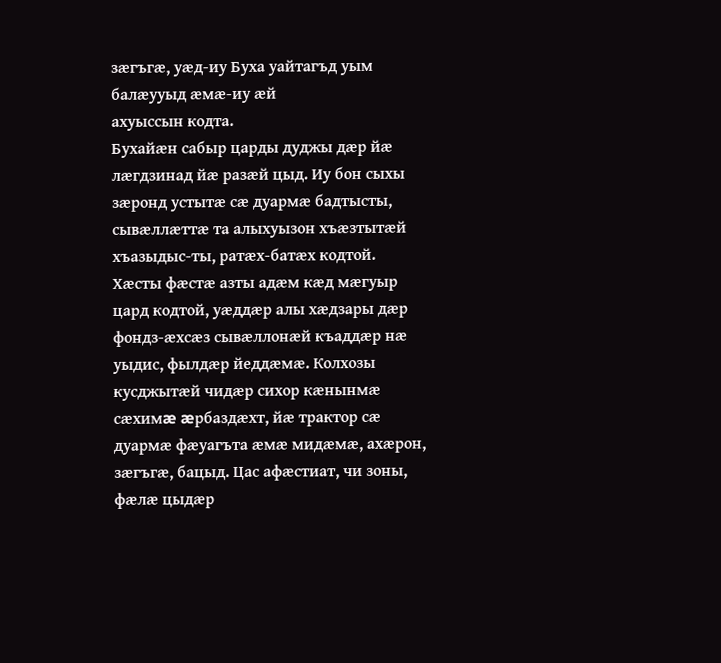зæгъгæ, уæд-иу Буха уайтагъд уым балæууыд æмæ-иу æй
ахуыссын кодта.
Бухайæн сабыр царды дуджы дæр йæ лæгдзинад йæ разæй цыд. Иу бон сыхы зæронд устытæ сæ дуармæ бадтысты, сывæллæттæ та алыхуызон хъæзтытæй хъазыдыс-ты, ратæх-батæх кодтой.
Хæсты фæстæ азты адæм кæд мæгуыр цард кодтой, уæддæр алы хæдзары дæр фондз-æхсæз сывæллонæй къаддæр нæ уыдис, фылдæр йеддæмæ. Колхозы кусджытæй чидæр сихор кæнынмæ сæхимæ æрбаздæхт, йæ трактор сæ дуармæ фæуагъта æмæ мидæмæ, ахæрон, зæгъгæ, бацыд. Цас афæстиат, чи зоны, фæлæ цыдæр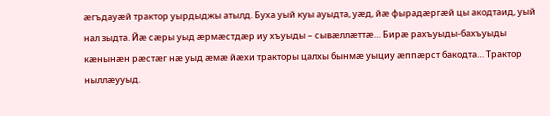æгъдауæй трактор уырдыджы атылд. Буха уый куы ауыдта, уæд, йæ фырадæргæй цы акодтаид, уый нал зыдта. Йæ сæры уыд æрмæстдæр иу хъуыды – сывæллæттæ… Бирæ рахъуыды-бахъуыды кæнынæн рæстæг нæ уыд æмæ йæхи тракторы цалхы бынмæ уыциу æппæрст бакодта… Трактор ныллæууыд.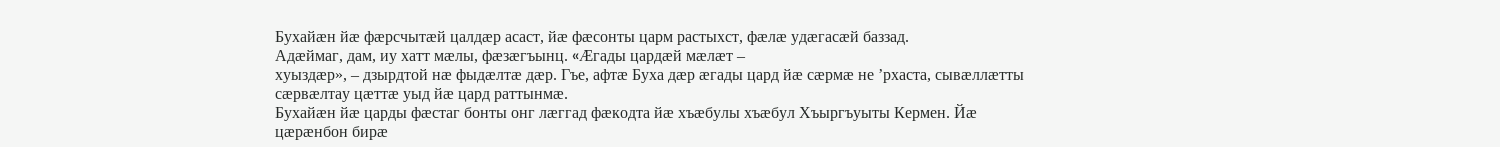Бухайæн йæ фæрсчытæй цалдæр асаст, йæ фæсонты царм растыхст, фæлæ удæгасæй баззад.
Адæймаг, дам, иу хатт мæлы, фæзæгъынц. «Æгады цардæй мæлæт –
хуыздæр», – дзырдтой нæ фыдæлтæ дæр. Гъе, афтæ Буха дæр æгады цард йæ сæрмæ не ’рхаста, сывæллæтты сæрвæлтау цæттæ уыд йæ цард раттынмæ.
Бухайæн йæ царды фæстаг бонты онг лæггад фæкодта йæ хъæбулы хъæбул Хъыргъуыты Кермен. Йæ цæрæнбон бирæ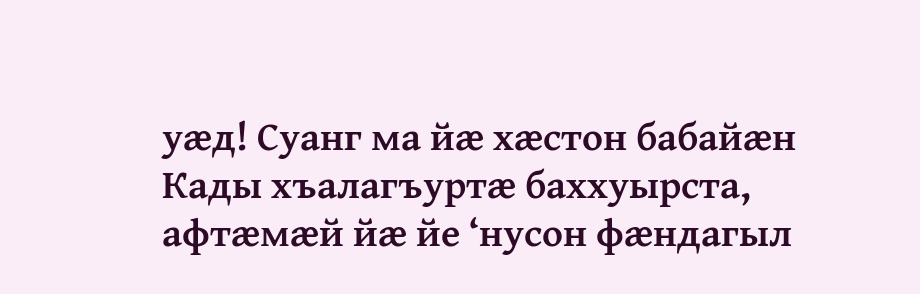уæд! Суанг ма йæ хæстон бабайæн Кады хъалагъуртæ баххуырста, афтæмæй йæ йе ‘нусон фæндагыл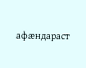афæндараст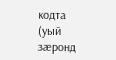кодта (уый зæронд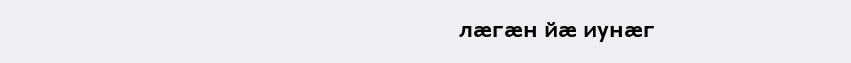лæгæн йæ иунæг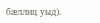бæллиц уыд).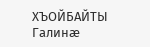ХЪОЙБАЙТЫ Галинæ